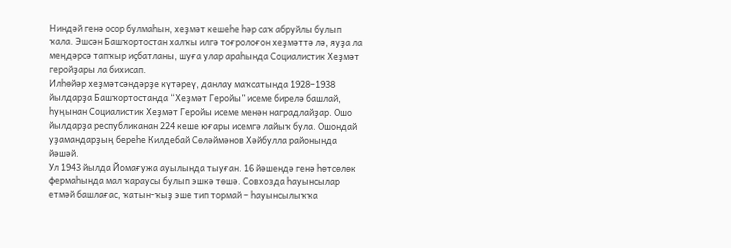Ниндәй генә осор булмаһын, хеҙмәт кешеһе һәр саҡ абруйлы булып ҡала. Эшсән Башҡортостан халҡы илгә тоғролоғон хеҙмәттә лә, яуҙа ла меңдәрсә тапҡыр иҫбатланы, шуға улар араһында Социалистик Хеҙмәт геройҙары ла бихисап.
Илһөйәр хеҙмәтсәндәрҙе күтәреү, данлау маҡсатында 1928–1938 йылдарҙа Башҡортостанда “Хеҙмәт Геройы” исеме бирелә башлай, һуңынан Социалистик Хеҙмәт Геройы исеме менән наградлайҙар. Ошо йылдарҙа республиканан 224 кеше юғары исемгә лайыҡ була. Ошондай уҙамандарҙың береһе Килдебай Сөләймәнов Хәйбулла районында йәшәй.
Ул 1943 йылда Йомағужа ауылында тыуған. 16 йәшендә генә һөтсөлөк фермаһында мал ҡараусы булып эшкә төшә. Совхозда һауынсылар етмәй башлағас, ҡатын-ҡыҙ эше тип тормай – һауынсылыҡҡа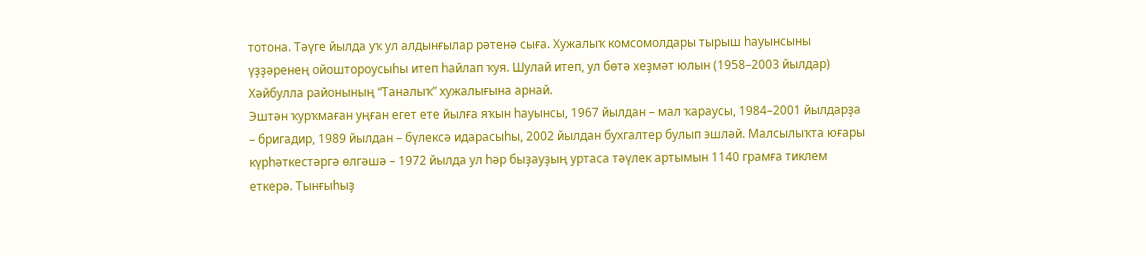тотона. Тәүге йылда уҡ ул алдынғылар рәтенә сыға. Хужалыҡ комсомолдары тырыш һауынсыны үҙҙәренең ойоштороусыһы итеп һайлап ҡуя. Шулай итеп, ул бөтә хеҙмәт юлын (1958–2003 йылдар) Хәйбулла районының “Таналыҡ” хужалығына арнай.
Эштән ҡурҡмаған уңған егет ете йылға яҡын һауынсы, 1967 йылдан – мал ҡараусы, 1984–2001 йылдарҙа – бригадир, 1989 йылдан – бүлексә идарасыһы, 2002 йылдан бухгалтер булып эшләй. Малсылыҡта юғары күрһәткестәргә өлгәшә – 1972 йылда ул һәр быҙауҙың уртаса тәүлек артымын 1140 грамға тиклем еткерә. Тынғыһыҙ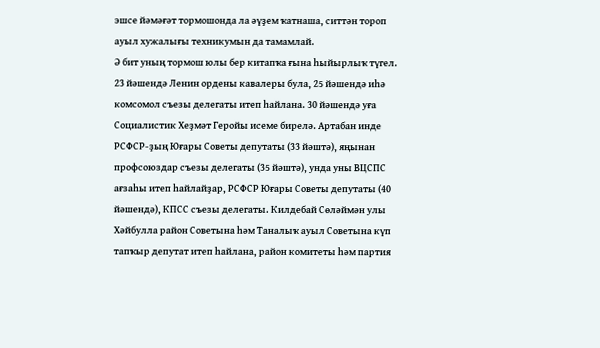эшсе йәмәғәт тормошонда ла әүҙем ҡатнаша, ситтән тороп ауыл хужалығы техникумын да тамамлай.
Ә бит уның тормош юлы бер китапҡа ғына һыйырлыҡ түгел. 23 йәшендә Ленин ордены кавалеры була, 25 йәшендә иһә комсомол съезы делегаты итеп һайлана. 30 йәшендә уға Социалистик Хеҙмәт Геройы исеме бирелә. Артабан инде РСФСР-ҙың Юғары Советы депутаты (33 йәштә), яңынан профсоюздар съезы делегаты (35 йәштә), унда уны ВЦСПС ағзаһы итеп һайлайҙар, РСФСР Юғары Советы депутаты (40 йәшендә), КПСС съезы делегаты. Килдебай Сөләймән улы Хәйбулла район Советына һәм Таналыҡ ауыл Советына күп тапҡыр депутат итеп һайлана, район комитеты һәм партия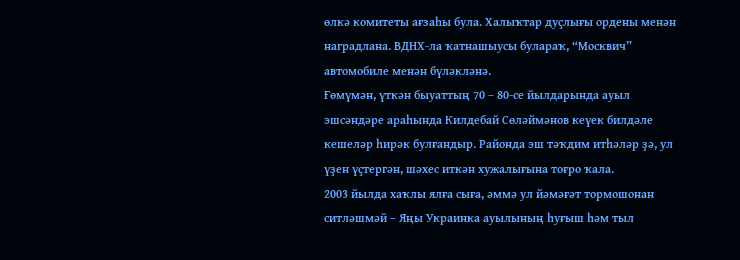өлкә комитеты ағзаһы була. Халыҡтар дуҫлығы ордены менән наградлана. ВДНХ-ла ҡатнашыусы булараҡ, “Москвич” автомобиле менән бүләкләнә.
Ғөмүмән, үткән быуаттың 70 – 80-се йылдарында ауыл эшсәндәре араһында Килдебай Сөләймәнов кеүек билдәле кешеләр һирәк булғандыр. Районда эш тәҡдим итһәләр ҙә, ул үҙен үҫтергән, шәхес иткән хужалығына тоғро ҡала.
2003 йылда хаҡлы ялға сыға, әммә ул йәмәғәт тормошонан ситләшмәй – Яңы Украинка ауылының һуғыш һәм тыл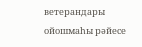ветерандары ойошмаһы рәйесе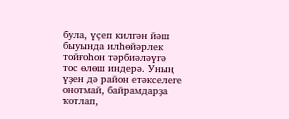була, үҫеп килгән йәш быуында илһөйәрлек тойғоһон тәрбиәләүгә тос өлөш индерә. Уның үҙен дә район етәкселеге онотмай, байрамдарҙа ҡотлап,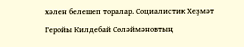хәлен белешеп торалар. Социалистик Хеҙмәт Геройы Килдебай Сөләймәновтың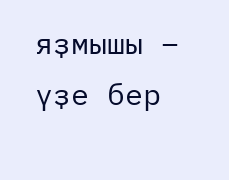яҙмышы – үҙе бер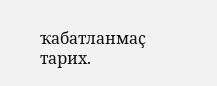ҡабатланмаҫ тарих.